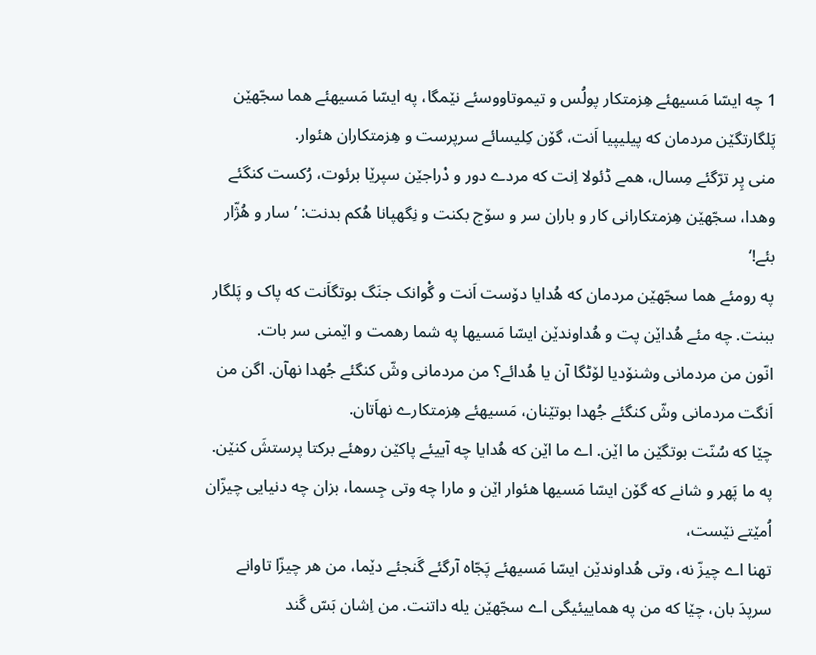1 چه ایسّا مَسیهئے هِزمتکار پولُس و تیموتاووسئے نێمگا، په ایسّا مَسیهئے هما سجّهێن پَلگارتگێن مردمان که پیلیپیا اَنت، گۆن کِلیسائے سرپرست و هِزمتکاران هئوار.
منی پِر ترّگئے مِسال، همے ڈئولا اِنت که مردے دور و دْراجێن سپرێا برئوت، رُکست کنگئے وهدا، سجّهێن هِزمتکارانی کار و باران سر و سۆج بکنت و نِگهپانا هُکم بدنت: ’سار و هُژّار بئے!‘
په رومئے هما سجّهێن مردمان که هُدایا دۆست اَنت و گْوانک جنَگ بوتگاَنت که پاک و پَلگار ببنت. چه مئے هُداێن پت و هُداوندێن ایسّا مَسیها په شما رهمت و اێمنی سر بات.
انّون من مردمانی وشنۆدیا لۆٹگا آن یا هُدائے؟ من مردمانی وشّ کنگئے جُهدا نهآن. اگن من اَنگت مردمانی وشّ کنگئے جُهدا بوتێنان، مَسیهئے هِزمتکارے نهاَتان.
چێا که سُنّت بوتگێن ما اێن. اے ما اێن که هُدایا چه آییئے پاکێن روهئے برکتا پرستشَ کنێن. په ما پَهر و شانے که گۆن ایسّا مَسیها هئوار اێن و مارا چه وتی جِسما، بزان چه دنیایی چیزّان اُمێتے نێست،
تهنا اے چیزّ نه، وتی هُداوندێن ایسّا مَسیهئے پَجّاه آرگئے گَنجئے دێما، من هر چیزّا تاوانے سرپدَ بان، چێا که من په هماییئیگی اے سجّهێن یله داتنت. من اِشان بَسّ گَند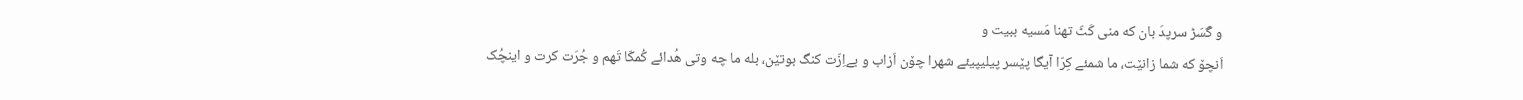و گَسَڑ سرپدَ بان که منی کَٹّ تهنا مَسیه ببیت و
اَنچۆ که شما زانێت، ما شمئے کِرّا آیگا پێسر پیلیپیئے شهرا چۆن اَزاب و بےاِزّت کنگ بوتێن، بله ما چه وتی هُدائے کُمکّا تَهم و جُرَت کرت و اینچُک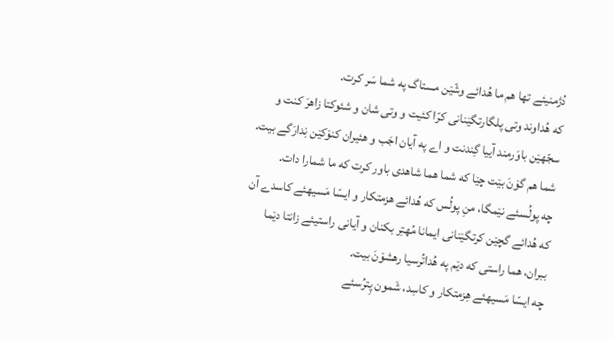دُژمنیئے تها هم ما هُدائے وشّێن مستاگ په شما سَر کرت.
که هُداوند وتی پلگارتگێنانی کرّا کئیت و وتی شان و شئوکتا زاهرَ کنت و سجّهێن باوَرمند آییا گِندنت و اے په آیان اجَب و هئیران کنۆکێن نِدارَگے بیت. شما هم گۆنَ بێت چێا که شما هما شاهدی باور کرت که ما شمارا دات.
چه پولُسئے نێمگا، منِ پولُس که هُدائے هزمتکار و ایسّا مَسیهئے کاسدے آن که هُدائے گچێن کرتگێنانی ایمانا مُهتِر بکنان و آیانی راستیئے زانتا دێما ببران، هما راستی که دێم په هُداتُرسیا رهشۆنَ بیت.
چه ایسّا مَسیهئے هِزمتکار و کاسِد، شَمون پِترُسئے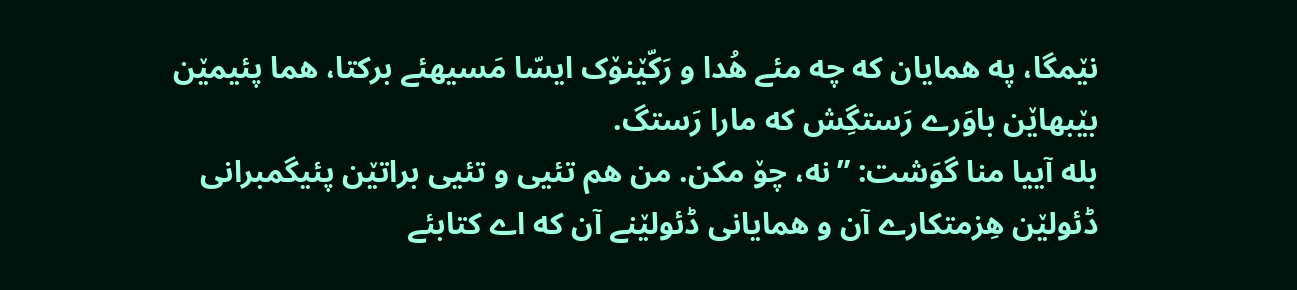نێمگا، په همایان که چه مئے هُدا و رَکّێنۆک ایسّا مَسیهئے برکتا، هما پئیمێن بێبهاێن باوَرے رَستگِش که مارا رَستگ.
بله آییا منا گوَشت: ”نه، چۆ مکن. من هم تئیی و تئیی براتێن پئیگمبرانی ڈئولێن هِزمتکارے آن و همایانی ڈئولێنے آن که اے کتابئے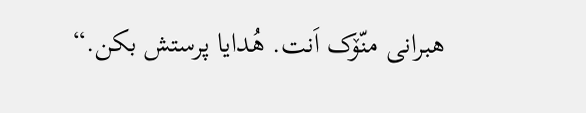هبرانی منّۆک اَنت. هُدایا پرستش بکن.“